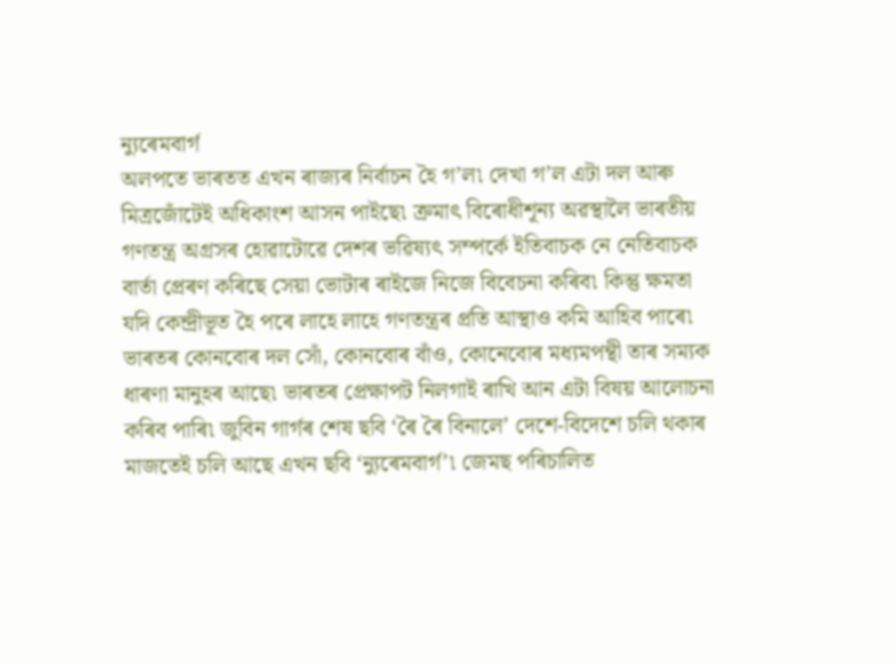ন্যুৰেমবাৰ্গ
অলপতে ভাৰতত এখন ৰাজ্যৰ নিৰ্বাচন হৈ গ’ল৷ দেখা গ’ল এটা দল আৰু মিত্ৰজোঁটেই অধিকাংশ আসন পাইছে৷ ক্ৰমাৎ বিৰোধীশূন্য অৱস্থালৈ ভাৰতীয় গণতন্ত্ৰ অগ্ৰসৰ হোৱাটোৱে দেশৰ ভৱিষ্যৎ সম্পৰ্কে ইতিবাচক নে নেতিবাচক বাৰ্তা প্ৰেৰণ কৰিছে সেয়া ভোটাৰ ৰাইজে নিজে বিবেচনা কৰিব৷ কিন্তু ক্ষমতা যদি কেন্দ্ৰীভূত হৈ পৰে লাহে লাহে গণতন্ত্ৰৰ প্ৰতি আস্থাও কমি আহিব পাৰে৷ ভাৰতৰ কোনবোৰ দল সোঁ, কোনবোৰ বাঁও, কোনেবোৰ মধ্যমপন্থী তাৰ সম্যক ধাৰণা মানুহৰ আছে৷ ভাৰতৰ প্ৰেক্ষাপট নিলগাই ৰাখি আন এটা বিষয় আলোচনা কৰিব পাৰি৷ জুবিন গাৰ্গৰ শেষ ছবি ‘ৰৈ ৰৈ বিনালে’ দেশে-বিদেশে চলি থকাৰ মাজতেই চলি আছে এখন ছবি ‘ন্যুৰেমবাৰ্গ’৷ জেমছ পৰিচালিত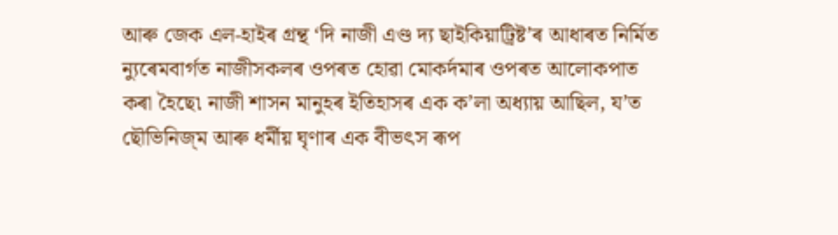আৰু জেক এল-হাইৰ গ্ৰন্থ ‘দি নাজী এণ্ড দ্য ছাইকিয়াট্ৰিষ্ট’ৰ আধাৰত নিৰ্মিত ন্যুৰেমবাৰ্গত নাজীসকলৰ ওপৰত হোৱা মোকৰ্দমাৰ ওপৰত আলোকপাত কৰা হৈছে৷ নাজী শাসন মানুহৰ ইতিহাসৰ এক ক’লা অধ্যায় আছিল, য’ত ছৌভিনিজ্ম আৰু ধৰ্মীয় ঘৃণাৰ এক বীভৎস ৰূপ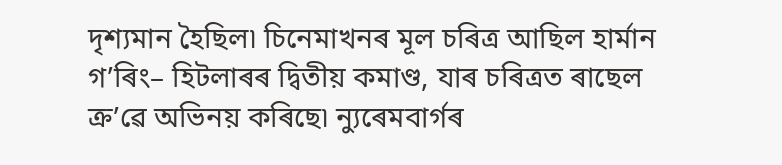দৃশ্যমান হৈছিল৷ চিনেমাখনৰ মূল চৰিত্ৰ আছিল হাৰ্মান গ’ৰিং– হিটলাৰৰ দ্বিতীয় কমাণ্ড, যাৰ চৰিত্ৰত ৰাছেল ক্ৰ’ৱে অভিনয় কৰিছে৷ ন্যুৰেমবাৰ্গৰ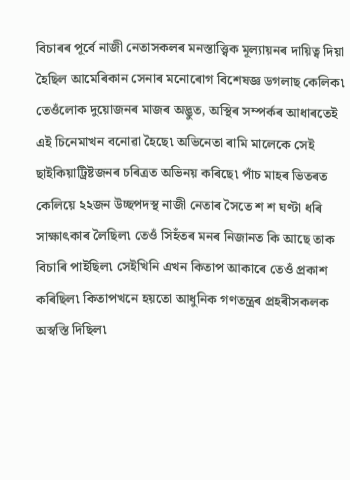বিচাৰৰ পূৰ্বে নাজী নেতাসকলৰ মনস্তাত্ত্বিক মূল্যায়নৰ দায়িত্ব দিয়া হৈছিল আমেৰিকান সেনাৰ মনোৰোগ বিশেষজ্ঞ ডগলাছ কেলিক৷ তেওঁলোক দুয়োজনৰ মাজৰ অদ্ভুত, অস্থিৰ সম্পৰ্কৰ আধাৰতেই এই চিনেমাখন বনোৱা হৈছে৷ অভিনেতা ৰামি মালেকে সেই ছাইকিয়াট্ৰিষ্টজনৰ চৰিত্ৰত অভিনয় কৰিছে৷ পাঁচ মাহৰ ভিতৰত কেলিয়ে ২২জন উচ্ছপদস্থ নাজী নেতাৰ সৈতে শ শ ঘণ্টা ধৰি সাক্ষাৎকাৰ লৈছিল৷ তেওঁ সিহঁতৰ মনৰ নিজানত কি আছে তাক বিচাৰি পাইছিল৷ সেইখিনি এখন কিতাপ আকাৰে তেওঁ প্ৰকাশ কৰিছিল৷ কিতাপখনে হয়তো আধুনিক গণতন্ত্ৰৰ প্ৰহৰীসকলক অস্বস্তি দিছিল৷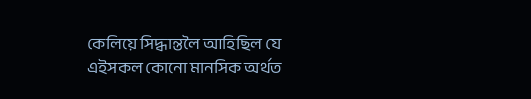কেলিয়ে সিদ্ধান্তলৈ আহিছিল যে এইসকল কোনো মানসিক অৰ্থত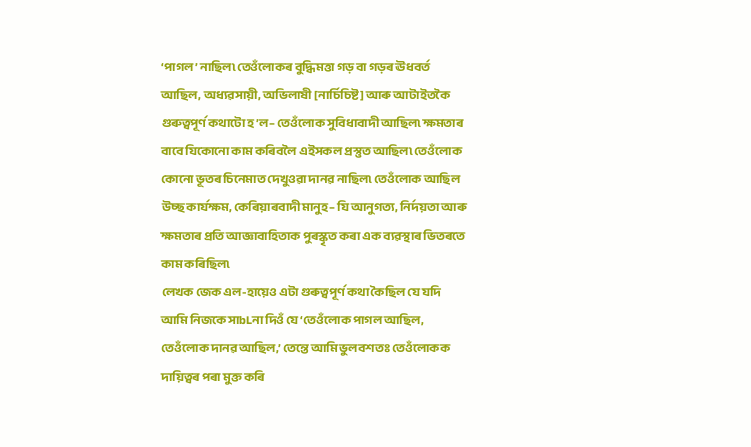‘পাগল’ নাছিল৷ তেওঁলোকৰ বুদ্ধিমত্তা গড় বা গড়ৰ ঊধবৰ্ত আছিল, অধ্যৱসায়ী, অভিলাষী [নাৰ্চিচিষ্ট] আৰু আটাইতকৈ গুৰুত্বপূৰ্ণ কথাটো হ’ল– তেওঁলোক সুবিধাবাদী আছিল৷ ক্ষমতাৰ বাবে যিকোনো কাম কৰিবলৈ এইসকল প্ৰস্তুত আছিল৷ তেওঁলোক কোনো ভূতৰ চিনেমাত দেখুওৱা দানৱ নাছিল৷ তেওঁলোক আছিল উচ্ছ কাৰ্যক্ষম, কেৰিয়াৰবাদী মানুহ– যি আনুগত্য, নিৰ্দয়তা আৰু ক্ষমতাৰ প্ৰতি আজ্ঞাবাহিতাক পুৰস্কৃত কৰা এক ব্যৱস্থাৰ ভিতৰতে কাম কৰিছিল৷
লেখক জেক এল-হায়েও এটা গুৰুত্বপূৰ্ণ কথা কৈছিল যে যদি আমি নিজকে সাbLনা দিওঁ যে ‘তেওঁলোক পাগল আছিল, তেওঁলোক দানৱ আছিল,’ তেন্তে আমি ভুলবশতঃ তেওঁলোকক দায়িত্বৰ পৰা মুক্ত কৰি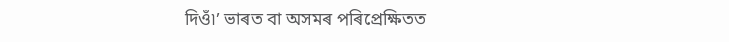দিওঁ৷’ ভাৰত বা অসমৰ পৰিপ্ৰেক্ষিতত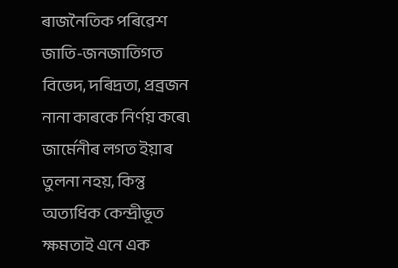ৰাজনৈতিক পৰিৱেশ জাতি-জনজাতিগত বিভেদ, দৰিদ্ৰতা, প্ৰব্ৰজন নানা কাৰকে নিৰ্ণয় কৰে৷ জাৰ্মেনীৰ লগত ইয়াৰ তুলনা নহয়, কিন্তু অত্যধিক কেন্দ্ৰীভূত ক্ষমতাই এনে এক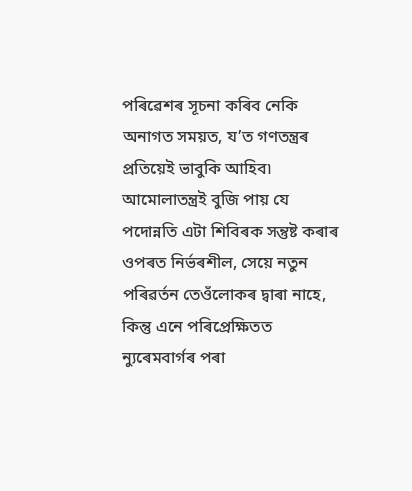পৰিৱেশৰ সূচনা কৰিব নেকি অনাগত সময়ত, য’ত গণতন্ত্ৰৰ প্ৰতিয়েই ভাবুকি আহিব৷ আমোলাতন্ত্ৰই বুজি পায় যে পদোন্নতি এটা শিবিৰক সন্তুষ্ট কৰাৰ ওপৰত নিৰ্ভৰশীল, সেয়ে নতুন পৰিৱৰ্তন তেওঁলোকৰ দ্বাৰা নাহে, কিন্তু এনে পৰিপ্ৰেক্ষিতত ন্যুৰেমবাৰ্গৰ পৰা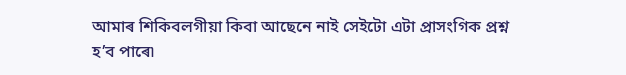আমাৰ শিকিবলগীয়া কিবা আছেনে নাই সেইটো এটা প্ৰাসংগিক প্ৰশ্ন হ’ব পাৰে৷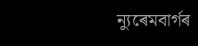ন্যুৰেমবাৰ্গৰ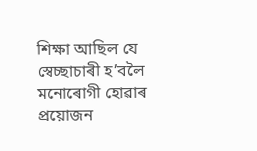শিক্ষা আছিল যে স্বেচ্ছাচাৰী হ’বলৈ মনোৰোগী হোৱাৰ প্ৰয়োজন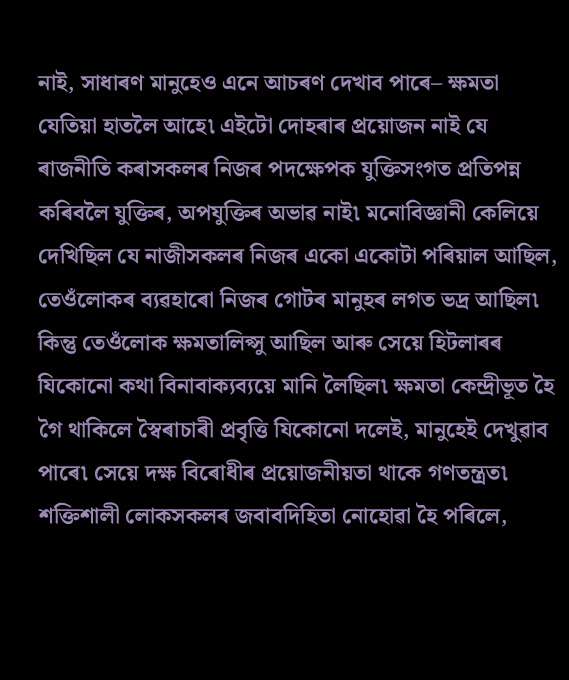নাই, সাধাৰণ মানুহেও এনে আচৰণ দেখাব পাৰে– ক্ষমতা যেতিয়া হাতলৈ আহে৷ এইটো দোহৰাৰ প্ৰয়োজন নাই যে ৰাজনীতি কৰাসকলৰ নিজৰ পদক্ষেপক যুক্তিসংগত প্ৰতিপন্ন কৰিবলৈ যুক্তিৰ, অপযুক্তিৰ অভাৱ নাই৷ মনোবিজ্ঞানী কেলিয়ে দেখিছিল যে নাজীসকলৰ নিজৰ একো একোটা পৰিয়াল আছিল, তেওঁলোকৰ ব্যৱহাৰো নিজৰ গোটৰ মানুহৰ লগত ভদ্ৰ আছিল৷ কিন্তু তেওঁলোক ক্ষমতালিপ্সু আছিল আৰু সেয়ে হিটলাৰৰ যিকোনো কথা বিনাবাক্যব্যয়ে মানি লৈছিল৷ ক্ষমতা কেন্দ্ৰীভূত হৈ গৈ থাকিলে স্বৈৰাচাৰী প্ৰবৃত্তি যিকোনো দলেই, মানুহেই দেখুৱাব পাৰে৷ সেয়ে দক্ষ বিৰোধীৰ প্ৰয়োজনীয়তা থাকে গণতন্ত্ৰত৷ শক্তিশালী লোকসকলৰ জবাবদিহিতা নোহোৱা হৈ পৰিলে,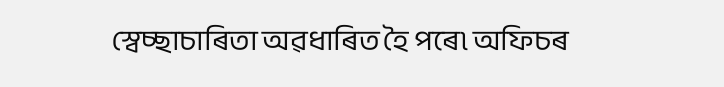স্বেচ্ছাচাৰিতা অৱধাৰিত হৈ পৰে৷ অফিচৰ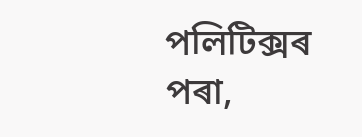পলিটিক্সৰ পৰা,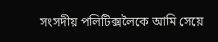সংসদীয় পলিটিক্সলৈকে আমি সেয়ে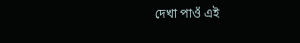দেখা পাওঁ এই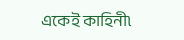একেই কাহিনী৷